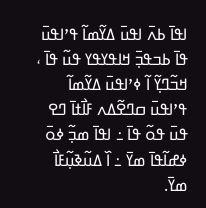ߊߟߊ߫ ߕߍ߫ ߊߟߎ߫ ߡߌ߬ߘߊ߬ ߟߴߊߟߎ߫ ߟߊ߫ ߕߏߟߏ߲߫ ߞߊߟߌߟߌ ߟߎ߬ ߟߊ߫ ، ߞߏ߬ߣߌ߲߬ ߊ߬ ߦߴߊߟߎ߫ ߡߌ߬ߘߊ߬ ߟߴߊߟߎ߫ ߛߣߐ߬ߡߍ ߓߊ߯ߙߊ߫ ߣߐ ߟߎ߫ ߟߋ߬ ߟߊ߫ ߸ ߊߟߊ߫ ߘߏ߲߬ ߦߋ߫ ߦߝߊ߬ߟߊ߫ ߘߌ߫ ߸ ߊ߰ ߡߎ߬ߢߎ߲߬ߓߊ߯ ߘߌ߫.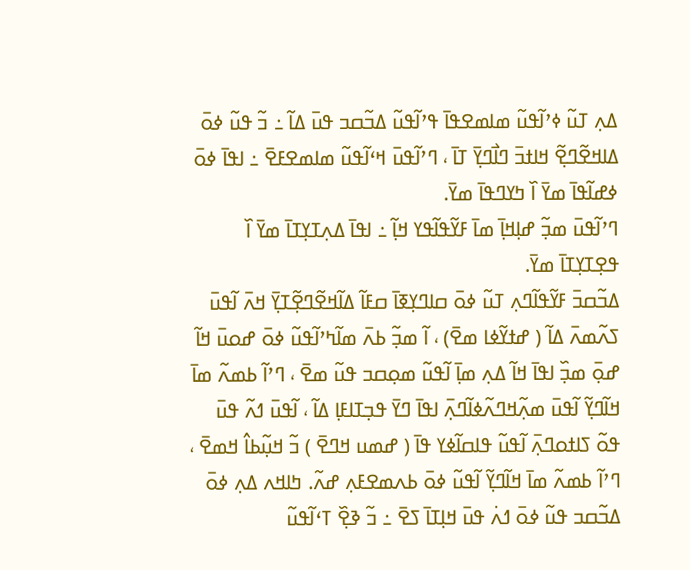ߡߍ߲ ߠߎ߬ ߦߴߊ߬ߟߎ߬ ߘߊߘߐߟߊ߫ ߟߴߊ߬ߟߎ߬ ߡߏ߬ߛߏ ߟߎ߫ ߡߊ߬ ߸ ߏ߬ ߟߎ߬ ߦߋ߫ ߡߊߞߐ߬ߣߐ߲߬ ߞߊߙߏ߫ ߣߊ߯ߣߌ߲߫ ߠߊ߫ ، ߣߴߊ߬ߟߎ߫ ߞߵߊ߬ߟߎ߬ ߘߊߘߐߓߐ߫ ߸ ߊߟߊ߫ ߦߋ߫ ߦߝߊ߬ߟߊ߫ ߘߌ߫ ߊ߰ ߤߌߣߟߊ߫ ߘߌ߫.
ߣߴߊ߬ߟߎ߫ ߘߏ߲߬ ߝߊ߲ߞߊ߲߫ ߘߊ߫ ߓߌ߬ߟߊ߬ߟߌ ߞߊ߲߬ ߸ ߊߟߊ߫ ߡߍ߲ߠߌ߲ߠߊ߫ ߘߌ߫ ߊ߰ ߟߐ߲ߠߌ߲ߠߊ߫ ߘߌ߫.
ߡߏ߬ߛߏ߫ ߓߌ߬ߟߊ߬ߣߍ߲ ߠߎ߬ ߦߋ߫ ߛߊߣߌ߲ߧߊ߫ ߛߓߊ߬ ߡߊ߬ߞߐ߬ߣߐ߲߬ߠߌ߲߫ ߞߍ߫ ߊ߬ߟߎ߫ ߖߍ߬ߘߍ߫ ߡߊ߬ ( ߝߙߌ߬ߦߊ ߘߐ߫) ، ߊ߬ ߘߏ߲߬ ߕߍ߫ ߘߊ߬ߤߴߊ߬ߟߎ߬ ߦߋ߫ ߝߋߎ߫ ߞߊ߬ ߝߋ߲߫ ߘߏ߲߰ ߊߟߊ߫ ߞߊ߬ ߡߍ߲ ߘߊ߲߫ ߊ߬ߟߎ߬ ߘߋ߲ߛߏ ߟߎ߬ ߘߐ߫ ، ߣߴߊ߬ ߕߘߍ߬ ߘߊ߫ ߞߊ߬ߣߌ߲߬ ߊ߬ߟߎ߫ ߘߍ߲߬ߞߣߍ߬ߦߊ߬ߣߍ߲߫ ߊߟߊ߫ ߣߌ߫ ߟߏ߲ߠߊߓߊ߲ ߡߊ߬ ، ߊ߬ߟߎ߫ ߗߍ߬ ߟߎ߫ ߟߋ߬ ߖߊߙߋߣߍ߲߫ ߊ߬ߟߎ߬ ߟߊߛߊ߬ߦߌ ߟߊ߫ ( ߝߘߎ ߞߣߐ߫ ) ߏ߬ ߞߎ߲߬ߕߊ߮ ߞߘߐ߫ ، ߣߴߊ߬ ߕߘߍ߬ ߘߊ߫ ߞߊ߬ߣߌ߲߬ ߊ߬ߟߎ߬ ߦߋ߫ ߕߍߘߐߓߍ߲ ߝߍ߬. ߤߊߞߍ ߡߍ߲ ߦߋ߫ ߡߏ߬ߛߏ ߟߎ߬ ߦߋ߫ ߗߍ߭ ߟߎ߫ ߞߊ߲ߠߊ߫ ߖߐ߫ ߸ ߏ߬ ߢߐ߲߰ ߠߵߊ߬ߟߎ߬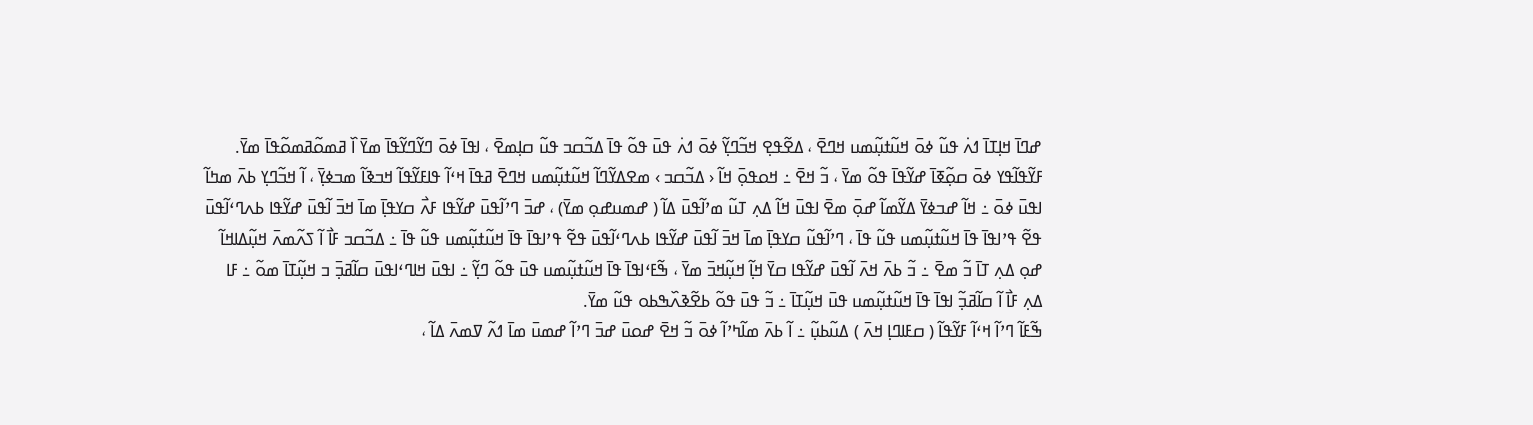ߝߣߊ߫ ߞߊ߲ߠߊ߫ ߗߍ߭ ߟߎ߬ ߦߋ߫ ߞߎ߬ߙߎ߲߬ߘߎ ߞߣߐ߫ ، ߡߐ߬ߟߐ߲ ߞߏ߬ߣߌ߲߬ ߦߋ߫ ߗߍ߭ ߟߎ߫ ߟߋ߬ ߟߊ߫ ߡߏ߬ߛߏ ߟߎ߬ ߛߊ߲ߘߐ߫ ، ߊߟߊ߫ ߦߋ߫ ߣߌ߬ߣߌ߬ߟߊ߫ ߘߌ߫ ߊ߰ ߥߘߋ߬ߥߘߋ߬ߟߊ߫ ߘߌ߫.
ߓߌ߬ߟߊ߬ߟߌ ߦߋ߫ ߛߋ߲߬ߧߊ߫ ߝߌ߬ߟߊ߫ ߟߋ߬ ߘߌ߫ ، ߏ߬ ߞߐ߫ ߸ ߞߋߟߋ߲߫ ߞߊ߬ ‹ ߡߏ߬ߛߏ › ߘߐߡߌ߬ߣߊ߬ ߞߎ߬ߙߎ߲߬ߘߎ ߞߣߐ߫ ߥߟߊ߫ ߞߵߊ߬ ߟߊߓߌ߬ߟߊ߬ ߞߏߢߊ߬ ߘߏߦߌ߲߫ ، ߊ߬ ߞߏ߬ߣߌ߲ ߕߍ߫ ߘߤߊ߬ ߊߟߎ߫ ߦߋ߫ ߸ ߞߊ߬ ߝߏߦߌ߫ ߡߌ߬ߘߊ߬ ߝߋ߲߫ ߘߐ߫ ߊߟߎ߫ ߞߊ߬ ߡߍ߲ ߠߎ߬ ߘߴߊ߬ߟߎ߫ ߡߊ߬ ( ߝߘߎߝߋ߲ ߘߌ߫) ، ߝߏ߫ ߣߴߊ߬ߟߎ߫ ߝߌ߬ߟߊ ߓߍ߯ ߛߌߟߊ߲߫ ߘߊ߫ ߞߏ߫ ߊ߬ߟߎ߫ ߝߌ߬ߟߊ ߕߍߣߵߊ߬ߟߎ߫ ߟߐ߬ ߟߴߊߟߊ߫ ߟߊ߫ ߞߎ߬ߙߎ߲߬ߘߎ ߟߎ߬ ߟߊ߫ ، ߣߴߊ߬ߟߎ߬ ߛߌߟߊ߲߫ ߘߊ߫ ߞߏ߫ ߊ߬ߟߎ߫ ߝߌ߬ߟߊ ߕߍߣߵߊ߬ߟߎ߫ ߟߐ߬ ߟߴߊߟߊ߫ ߟߊ߫ ߞߎ߬ߙߎ߲߬ߘߎ ߟߎ߬ ߟߊ߫ ߸ ߡߏ߬ߛߏ ߓߊ߯ ߊ߬ ߖߍ߬ߘߍ߫ ߞߎ߲߬ߡߊߞߊ߬ ߝߋ߲ ߡߍ߲ ߠߊ߫ ߏ߬ ߘߐ߫ ߸ ߏ߬ ߕߍ߫ ߞߍ߫ ߊ߬ߟߎ߫ ߝߌ߬ߟߊ ߛߌ߫ ߞߊ߲߬ ߞߎ߲߬ߞߏ߫ ߘߌ߫ ، ߒ߬ߓߵߊߟߊ߫ ߟߊ߫ ߞߎ߬ߙߎ߲߬ߘߎ ߟߎ߫ ߟߋ߬ ߣߌ߲߬ ߸ ߊߟߎ߫ ߞߊߣߵߊߟߎ߫ ߛߊ߬ߥߏ߲߫ ߏ ߞߎ߲߬ߠߊ߫ ߘߋ߬ ߸ ߓߊ ߡߍ߲ ߓߊ߯ ߊ߬ ߛߊ߬ߥߏ߲߬ ߊߟߊ߫ ߟߊ߫ ߞߎ߬ߙߎ߲߬ߘߎ ߟߎ߫ ߞߎ߲߬ߠߊ߫ ߸ ߏ߬ ߟߎ߫ ߟߋ߬ ߕߐ߬ߢߍ߰ߒߕߋ ߟߎ߬ ߘߌ߫.
ߒ߬ߓߊ߬ ߣߴߊ߬ ߞߵߊ߬ ߓߌ߬ߟߊ߬ ( ߛߓߊߣߊ߲ ߞߍ߫ ) ߡߎ߬ߕߎ߲߬ ߸ ߊ߬ ߕߍ߫ ߘߊ߬ߤߴߊ߬ ߦߋ߫ ߏ߬ ߞߐ߫ ߝߋߎ߫ ߝߏ߫ ߣߴߊ߬ ߝߘߎ߫ ߘߊ߫ ߗߍ߬ ߜߘߍ߫ ߡߊ߬ ،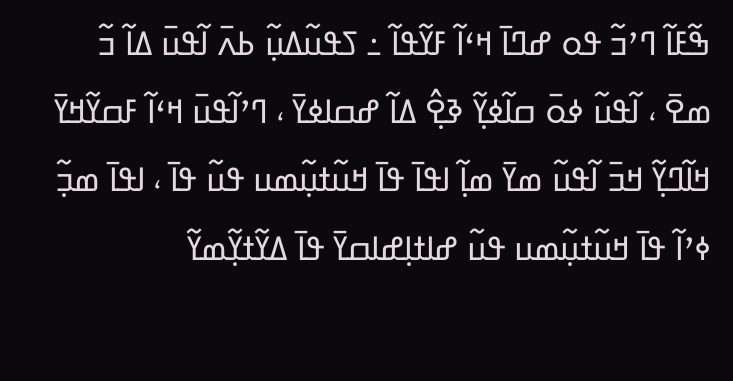ߒ߬ߓߊ߬ ߣߴߏ߬ ߟߋ ߝߣߊ߫ ߞߵߊ߬ ߓߌ߬ߟߊ߬ ߸ ߖߟߎ߬ߡߎ߲߬ ߕߍ߫ ߊ߬ߟߎ߫ ߡߊ߬ ߏ߬ ߘߐ߫ ، ߊ߬ߟߎ߬ ߦߋ߫ ߛߊ߬ߦߌ߲߬ ߢߐ߲߮ ߡߊ߬ ߝߛߊߦߌ߫ ، ߣߴߊ߬ߟߎ߫ ߞߵߊ߬ ߓߛߌ߬ߞߌ߫ ߞߊ߬ߣߌ߲߬ ߞߏ߫ ߊ߬ߟߎ߬ ߘߌ߫ ߘߊ߲߬ ߊߟߊ߫ ߟߊ߫ ߞߎ߬ߙߎ߲߬ߘߎ ߟߎ߬ ߟߊ߫ ، ߊߟߊ߫ ߘߏ߲߬ ߦߴߊ߬ ߟߊ߫ ߞߎ߬ߙߎ߲߬ߘߎ ߟߎ߬ ߝߊߙߊ߲ߝߊߛߌ߫ ߟߊ߫ ߡߌ߬ߙߌ߲߬ߘߌ߬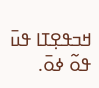ߞߏߟߐ߲ߠߊ ߟߎ߫ ߟߋ߬ ߦߋ߫.